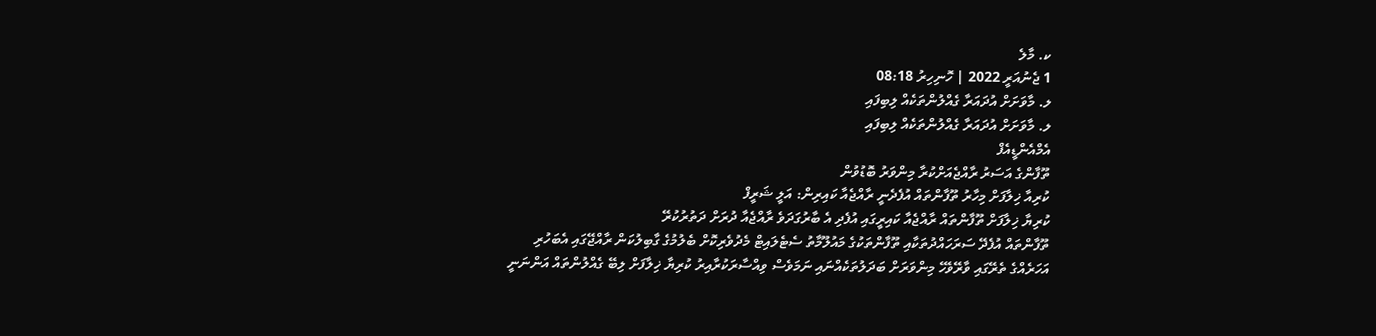ކ. މާލެ
1 ޖެނުއަރީ 2022 | ހޮނިހިރު 08:18
ލ. މާވަށަށް އުދައަރާ ގެއްލުންތަކެއް ލިބިފައި
ލ. މާވަށަށް އުދައަރާ ގެއްލުންތަކެއް ލިބިފައި
އެމްއެންޑީއެފް
ތޫފާންގެ އަސަރު ރާއްޖެއަށްކުރާ މިންވަރު ބޮޑުވުން
ކުރިއާ ޚިލާފަށް މިހާރު ތޫފާންތައް އުފެދެނީ ރާއްޖެއާ ކައިރިން: އަލީ ޝަރީފް
ކުރިޔާ ޚިލާފަށް ތޫފާންތައް ރާއްޖެއާ ކައިރީގައި އުފެދި އެ ބާރުގަދަވެ ރާއްޖެއާ ދުރަށް ދަތުރުކުރޭ
ތޫފާންތައް އުފެދޭ ސަރަހައްދުތަކާއި ތޫފާންތަކުގެ މައުލޫމާތު ސެޓެލައިޓް މެދުވެރިކޮށް ބެލުމުގެ ގާބިލުކަން ރާއްޖޭގައި އެބަހުރި
އަހަރެއްގެ ތެރޭގައި ވާރޭވެހޭ މިންވަރަށް ބަދަލުތަކެއްނައި ނަމަވެސް ވިއްސާރަކުރާއިރު ކުރިޔާ ޚިލާފަށް ލިބޭ ގެއްލުންތައް އަންނަނީ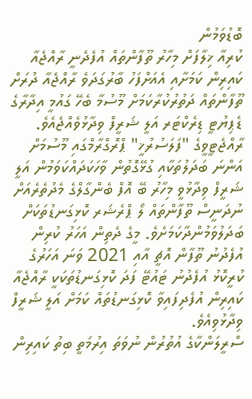ބޮޑުވަމުން
ކުރިއާ ޚިލާފަށް މިހާރު ތޫފާންތައް އުފެދެނީ ރާއްޖެއާ ކައިރިން ކަމަށާއި އެއަށްފަހު ބާރުގަދަވެ ރާއްޖެއާ ދުރަށް ތޫފާންތައް ދަތުރުކުރާކަމަށް މޫސުމާ ބެހޭ ގައުމީ އިދާރާގެ ޑެޕިޔުޓީ ޑިރެކްޓަރ އަލީ ޝަރީފް ވިދާޅުވެއްޖެއެވެ.
ރާއްޖެޓީވީގެ "ފަލަސުރުޚީ" ޕްރޮގްރާމްގައި މޫސުމަށް އަންނަ ބަދަލުތަކާއި ގުޅޭގޮތުން ވާހަކަދައްކަވަމުން އަލީ ޝަރީފް ވިދާޅުވީ މިހާރު ބޭ އޮފް ބެންގާލްގެ މެދުތެރެއަށް ނުދަނީސް ތޫފާންތައް ލޯ ޕްރެޝަރ ކޮޅިގަނޑުތަކަށް ބަދަލުވަމުންދާކަމަށެވެ. މީގެ ދެތިން އަހަރު ކުރިން އުފެދުނު ތޫފާން އޮޗީ އާއި 2021 ވަނަ އަހަރުގެ ކުރީކޮޅު އުފެދުނު ޓައުޓޭ ފަދަ ކޮޅިގަނޑުތަކަކީ ރާއްޖެއާ ކައިރިން އުފެދިފައިވާ ކޮޅިގަނޑުތައް ކަމަށް އަލީ ޝަރީފް ވިދާޅުވިއެވެ.
ސްރީލަންކާގެ އުތުރުން ނުވަތަ އިރުމަތީ ބިތު ކައިރިން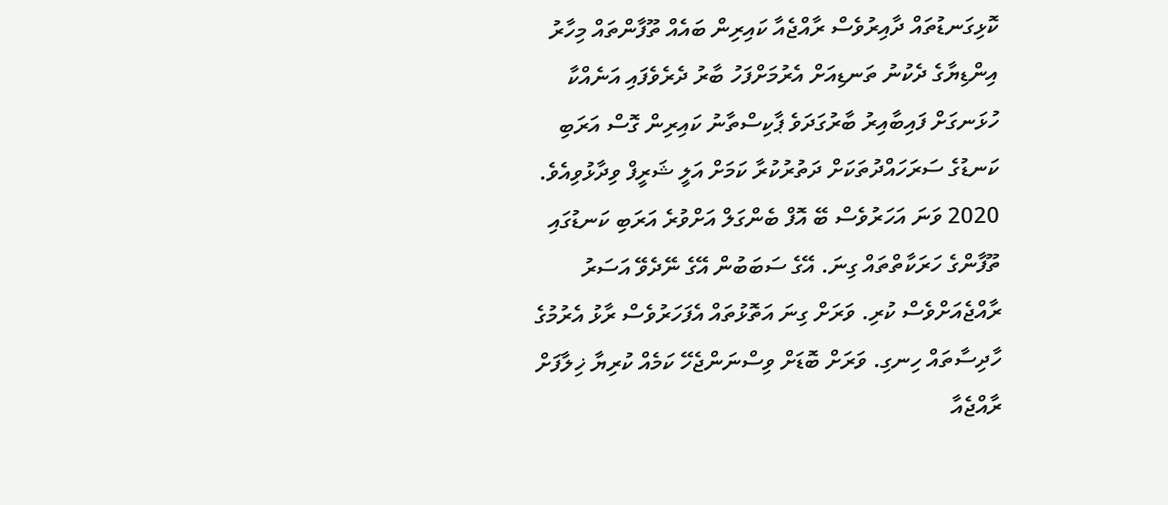ކޮޅިގަނޑުތައް ދާއިރުވެސް ރާއްޖެއާ ކައިރިން ބައެއް ތޫފާންތައް މިހާރު އިންޑިޔާގެ ދެކުނު ތަނޑިއަށް އެރުމަށްފަހު ބާރު ދެރެވެފައި އަނެއްކާ ހުޅަނގަށް ފައިބާއިރު ބާރުގަދަވެ ޕާކިސްތާނު ކައިރިން ގޮސް އަރަބި ކަނޑުގެ ސަރަހައްދުތަކަށް ދަތުރުކުރާ ކަމަށް އަލީ ޝަރީފް ވިދާޅުވިއެވެ.
2020 ވަނަ އަހަރުވެސް ބޭ އޮފް ބެންގަލް އަށްވުރެ އަރަބި ކަނޑުގައި ތޫފާންގެ ހަރަކާތްތައް ގިނަ. އޭގެ ސަބަބުން އޭގެ ނޭދެވޭ އަސަރު ރާއްޖެއަށްވެސް ކުރި. ވަރަށް ގިނަ އަތޮޅުތައް އެފަހަރުވެސް ރާޅު އެރުމުގެ ހާދިސާތައް ހިނގި. ވަރަށް ބޮޑަށް ވިސްނަންޖެހޭ ކަމެއް ކުރިޔާ ޚިލާފަށް ރާއްޖެއާ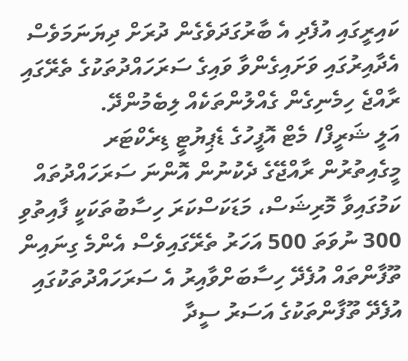ކައިރީގައި އުފެދި އެ ބާރުގަދަވެގެން ދުރަށް ދިޔަނަމަވެސް އެދާއިރުގައި ވަށައިގެންވާ ވައިގެ ސަރަހައްދުތަކުގެ ތެރޭގައި ރާއްޖެ ހިމެނިގެން ގެއްލުންތަކެއް ލިބެމުންދޭ.
އަލީ ޝަރީފް/ މެޓް އޮފީހުގެ ޑެޕިޔުޓީ ޑިރެކްޓަރ
މީގެއިތުރުން ރާއްޖޭގެ ދެކުނުން އޮންނަ ސަރަހައްދުތައް ކަމުގައިވާ މޮރިޝަސް، މަޑަކަސްކަރަ ހިސާބުތަކަކީ ފާއިތުވި 300 ނުވަތަ 500 އަހަރު ތެރޭގައިވެސް އެންމެ ގިނައިން ތޫފާންތައް އުފެދޭ ހިސާބަށްވާއިރު އެ ސަރަހައްދުތަކުގައި އުފެދޭ ތޫފާންތަކުގެ އަސަރު ސީދާ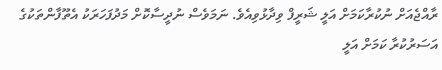ރާއްޖެއަށް ނުކުރާކަމަށް އަލީ ޝަރީފް ވިދާޅުވިއެވެ. ނަމަވެސް ނުދީސާކޮށް މަދުފަހަރަކު އެތޫފާންތަކުގެ އަސަރުކުރާ ކަމަށް އަލީ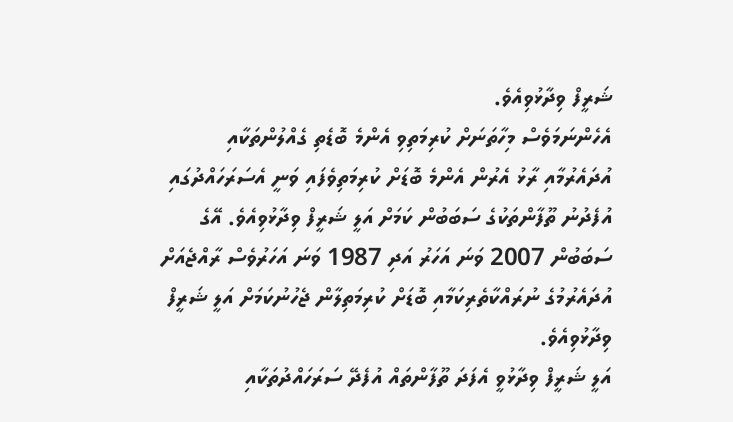ޝަރީފް ވިދާޅުވިއެވެ.
އެހެންނަމަވެސް މިހާތަނަށް ކުރިމަތިވި އެންމެ ބޮޑެތި ގެއްލުންތަކާއި އުދައެރުމާއި ރާޅު އެރުން އެންމެ ބޮޑަށް ކުރިމަތިވެފައި ވަނީ އެސަރަހައްދުގައި އުފެދުނު ތޫފާންތަކުގެ ސަބަބުން ކަމަށް އަލީ ޝަރީފް ވިދާޅުވިއެވެ. އޭގެ ސަބަބުން 2007 ވަނަ އަހަރު އަދި 1987 ވަނަ އަހަރުވެސް ރާއްޖެއަށް އުދައެރުމުގެ ނުރައްކާތެރިކަމާއި ބޮޑަށް ކުރިމަތިލާން ޖެހުނުކަމަށް އަލީ ޝަރީފް ވިދާޅުވިއެވެ.
އަލީ ޝަރީފް ވިދާޅުވީ އެފަދަ ތޫފާންތައް އުފެދޭ ސަރަހައްދުތަކާއި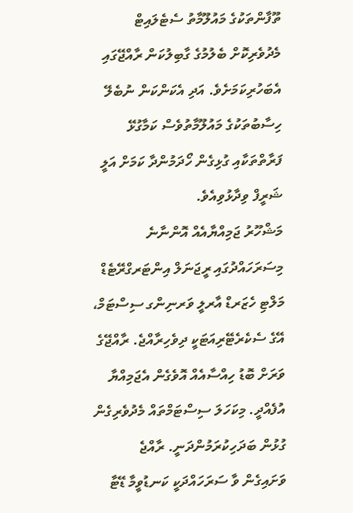ތޫފާންތަކުގެ މައުލޫމާތު ސެޓެލައިޓް މެދުވެރިކޮށް ބެލުމުގެ ގާބިލުކަން ރާއްޖޭގައި އެބަހުރިކަމަށެވެ. އަދި އެކަންކަން ނުބެލޭ ހިސާބުތަކުގެ މައުލޫމާތުވެސް ކަމާގުޅޭ ފަރާތްތަކާއި ގުޅިގެން ހޯދަމުންދާ ކަމަށް އަލީ ޝަރީފް ވިދާޅުވިއެވެ.
މަޝްހޫރު ޖަމިއްޔާއެއް އޮންނާނެ މިސަރަހައްދުގައި ރީޖަނަލް އިންޓަރގްރޭޓެޑް މަލްޓި ހެޒަރޑް އާރލީ ވަރނިންގ ސިސްޓަމް، އޭގެ ސެކެރެޓޭރިއަޓަކީ ދިވެހިރާއްޖެ. ރާއްޖޭގެ ވަރަށް ބޮޑު ހިއްސާއެއް އޮވެގެން އެޖަމިއްޔާ އުފެއްދީ. މިކަހަލަ ސިސްޓަމްތައް މެދުވެރިގެން ގުޅުން ބަދަހިކުރަމުންދަނީ. ރާއްޖެ ވަށައިގެން ވާ ސަރަހައްދަކީ ކަނޑުވީމާ ޑޭޓާ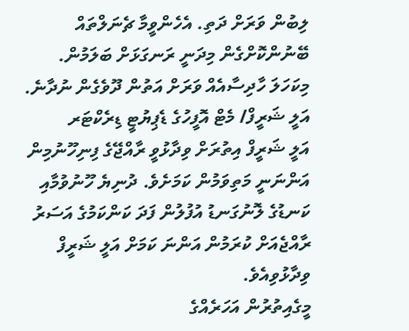ލިބުން ވަރަށް ދަތި. އެހެންވީމާ ޗެނަލްތައް ބޭނުންކޮށްގެން މިދަނީ ރަނގަޅަށް ބަލަމުން. މިކަހަލަ ހާދިސާއެއް ވަރަށް އަތުން ދޫވެގެން ނުދާނެ.
އަލީ ޝަރީފް/ މެޓް އޮފީހުގެ ޑެޕިޔުޓީ ޑިރެކްޓަރ
އަލީ ޝަރީފް އިތުރަށް ވިދާޅުވީ ރާއްޖޭގެ ފިނިހޫނުމިން އަންނަނީ މަތިވަމުން ކަމަށެވެ. ދުނިޔެ ހޫނުވުމާއި ކަނޑުގެ ލޮނުގަނޑު އުފުލުން ފަދަ ކަންކަމުގެ އަސަރު ރާއްޖެއަށް ކުރަމުން އަންނަ ކަމަށް އަލީ ޝަރީފް ވިދާޅުވިއެވެ.
މީގެއިތުރުން އަހަރެއްގެ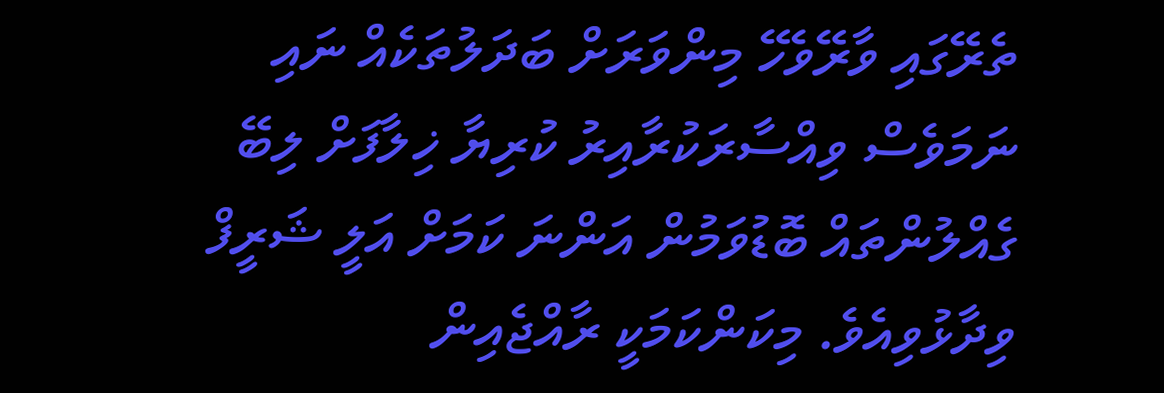ތެރޭގައި ވާރޭވެހޭ މިންވަރަށް ބަދަލުތަކެއް ނައި ނަމަވެސް ވިއްސާރަކުރާއިރު ކުރިޔާ ޚިލާފަށް ލިބޭ ގެއްލުންތައް ބޮޑުވަމުން އަންނަ ކަމަށް އަލީ ޝަރީފް ވިދާޅުވިއެވެ. މިކަންކަމަކީ ރާއްޖެއިން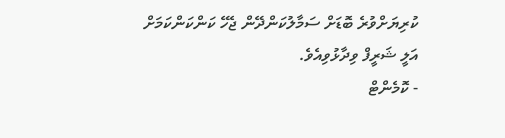ކުރިޔަށްވުރެ ބޮޑަށް ސަމާލުކަންދޭން ޖެހޭ ކަންކަންކަމަށް އަލީ ޝަރީފް ވިދާޅުވިއެވެ.
- ކޮމެންޓް